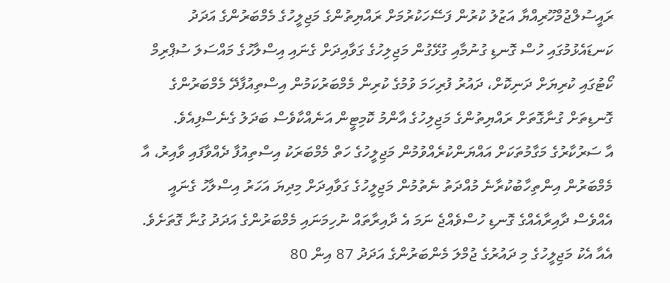ރައީސުލްޖުމްހޫރިއްޔާ އަޒުލު ކުރުން ފަސޭހަކުރުމަށް ރައްޔިތުންގެ މަޖިލީހުގެ މެމްބަރުންގެ އަދަދު ކަނޑައެޅުމުގައި ހުސް ގޮނޑި ގުނުމާއި ގުޅޭގުން މަޖިލިހުގެ ގަވާއިދަށް ގެނައި އިސްލާހުގެ މައްސަލަ ސުޕްރިމް ކޯޓުގައި ކުރިޔަށް ދަނިކޮށް، ދައުރު ފުރިހަމަ ވުމުގެ ކުރިން މެމްބަރުކަމުން އިސްތިއުފާދޭ މެމްބަރުންގެ ގޮނޑިތަށް ގުނާގޮތަށް ރައްޔިތުންގެ މަޖިލިހުގެ އާންމު ކޮމިޓީން އަނެއްކާވެސް ބަދަލު ގެނެސްފިއެވެ.
އާ ސަރުކާރުގެ މަގާމުތަކަށް އައްޔަންކުރެއްވުމުން މަޖިލީހުގެ ހަތް މެމްބަރަކު އިސްތިއުފާ ދެއްވާފައި ވާއިރު، އާ މެމްބަރުން އިންތިހާބުކުރާނެ މުއްދަތު ނެތުމުން މަޖިލީހުގެ ގަވާއިދަށް މިދިޔަ އަހަރު އިސްލާހު ގެނައީ އެއްވެސް ދާއިރާއެއްގެ ގޮނޑި ހުސްވެއްޖެ ނަމަ އެ ދާއިރާތައް ނުހިމަނައި މެމްބަރުންގެ އަދަދު ގުނާ ގޮތަށެވެ. އެއާ އެކު މަޖިލީހުގެ މި ދައުރުގެ ޖުމްލަ މެންބަރުންގެ އަދަދު 87 އިން 80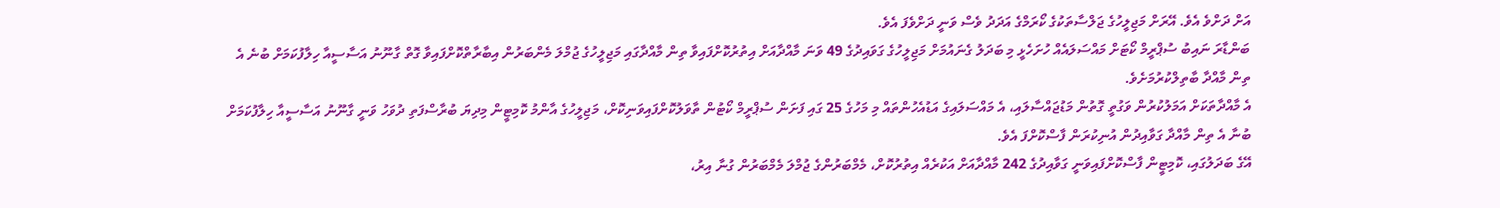އަށް ދަށްވެ އެވެ. އޭރަށް މަޖިލީހުގެ ޖަލްސާތަކުގެ ކޯރަމްގެ އަދަދު ވެސް ވަނީ ދަށްވެފަ އެވެ.
ބަންޑާރަ ނައިބު ސުޕްރީމް ކޯޓަށް މައްސަލައެއް ހުށަހެޅީ މި ބަދަލު ގެނައުމަށް މަޖިލީހުގެ ގަވައިދުގެ 49 ވަނަ މާއްދާއަށް އިތުރުކޮށްފައިވާ ތިން މާއްދާގައި މަޖިލީހުގެ ޖުމްލަ މެންބަރުން އިބާރާތްކޮށްފައިވާ ގޮތް ގާނޫނު އަސާސީއާ ހިލާފުކަމަށް ބުނެ އެ ތިން މާއްދާ ބާތިލްކުރުމަށެވެ.
އެ މާއްދާތަކަށް އަމަލުކުރުން ވަގުތީ ގޮތުން މަޑުޖައްސާލައި، އެ މައްސަލައިގެ އަޑުއެހުންތައް މި މަހުގެ 25 ގައި ފަށަން ސުޕްރީމް ކޯޓުން ތާވަލުކޮށްފައިވަނިކޮށް، މަޖިލީހުގެ އާންމު ކޮމިޓީން މިދިޔަ ބުރާސްފަތި ދުވަހު ވަނީ ގާނޫނު އަސާސީއާ ހިލާފުކަމަށް ބުނާ އެ ތިން މާއްދާ ގަވާއިދުން އުނިކުރަން ފާސްކޮށްފަ އެވެ.
އޭގެ ބަދަލުގައި، ކޮމިޓީން ފާސްކޮށްފައިވަނީ ގަވާއިދުގެ 242 މާއްދާއަށް އަކުރެއް އިތުރުކޮށް، މެމްބަރުންގެ ޖުމްލަ މެމްބަރުން ގުނާ އިރު،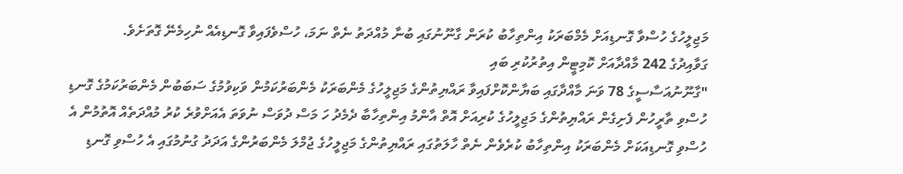މަޖިލީހުގެ ހުސްވާ ގޮނޑިއަށް މެމްބަރަކު އިންތިހާބު ކުރަން ގާނޫނުގައި ބުނާ މުއްދަތު ނެތް ނަމަ، ހުސްވެފައިވާ ގޮނޑިއެއް ނުހިމެނޭ ގޮތަށެވެ.
ގަވާއިދުގެ 242 މާއްދާއަށް ކޮމިޓީން އިތުރުކުރި ބައި
"ގާނޫނުއަސާސީގެ 78 ވަނަ މާއްދާގައި ބަޔާންކޮށްފައިވާ ރައްޔިތުންގެ މަޖިލީހުގެ މެންބަރަކު މެންބަރުކަމުން ވަކިވުމުގެ ސަބަބުން މެންބަރުކަމުގެ ގޮނޑި ހުސްވި ތާރީހުން ފެށިގެން ރައްޔިތުންގެ މަޖިލީހުގެ ކުރިއަށް އޮތް އާންމު އިންތިހާބާ ދެމެދު ހަ މަސް ދުވަސް ނުވަތަ އެއަށްވުރެ ކުރު މުއްދަތެއް އޮތުމުން އެ ހުސްވި ގޮނޑިއަކަށް މެންބަރަކު އިންތިހާބު ކުރެވެން ނެތް ހާލަތުގައި ރައްޔިތުންގެ މަޖިލީހުގެ ޖުމްލަ މެންބަރުންގެ އަދަދު ގުނުމުގައި އެ ހުސްވި ގޮނޑި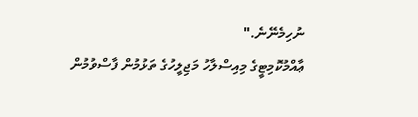ނުހިމެނޭނެ."
ޢާއްމުކޮމިޓީގެ މިއިސްލާހު މަޖިލީހުގެ ތަޅުމުން ފާސްވުމުން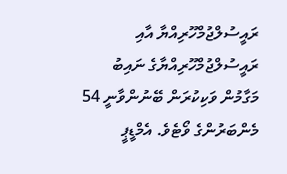ރައީސުލްޖުމްހޫރިއްޔާ އާއި ރައީސުލްޖުމްހޫރިއްޔާގެ ނައިބު މަގާމުން ވަކިކުރަން ބޭނުންވާނީ 54 މެންބަރުންގެ ވޯޓެވެ. އެމްޑީޕީ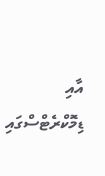އާއި ޑިމޮކްރެޓްސްގައި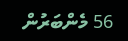56 މެންބަރުން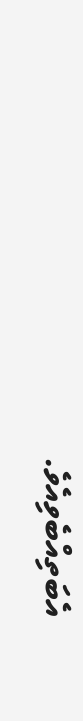އެބަތިއްބެވިއެވެ.